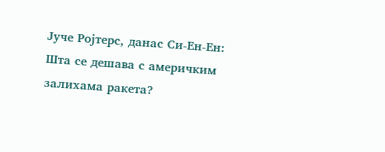Јуче Ројтерс, данас Си-Ен-Ен: Шта се дешава с америчким залихама ракета?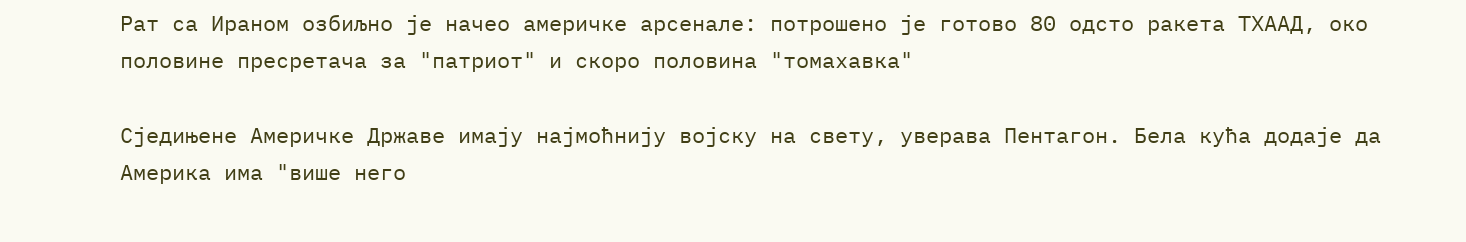Рат са Ираном озбиљно је начео америчке арсенале: потрошено је готово 80 одсто ракета ТХААД, око половине пресретача за "патриот" и скоро половина "томахавка"

Сједињене Америчке Државе имају најмоћнију војску на свету, уверава Пентагон. Бела кућа додаје да Америка има "више него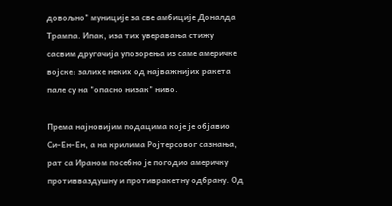довољно" муниције за све амбиције Доналда Трампа. Ипак, иза тих уверавања стижу сасвим другачија упозорења из саме америчке војске: залихе неких од најважнијих ракета пале су на "опасно низак" ниво.

Према најновијим подацима које је објавио Си-Ен-Ен, а на крилима Ројтерсовог сазнања, рат са Ираном посебно је погодио америчку противваздушну и противракетну одбрану. Од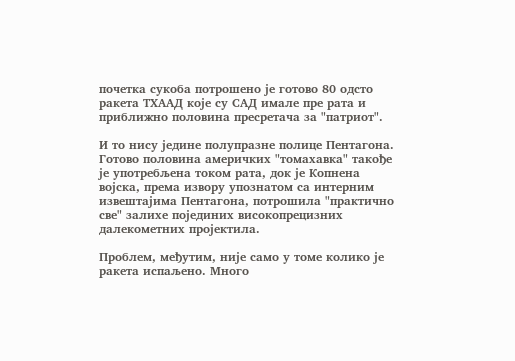почетка сукоба потрошено је готово 80 одсто ракета ТХААД које су САД имале пре рата и приближно половина пресретача за "патриот".

И то нису једине полупразне полице Пентагона. Готово половина америчких "томахавка" такође је употребљена током рата, док је Копнена војска, према извору упознатом са интерним извештајима Пентагона, потрошила "практично све" залихе појединих високопрецизних далекометних пројектила.

Проблем, међутим, није само у томе колико је ракета испаљено. Много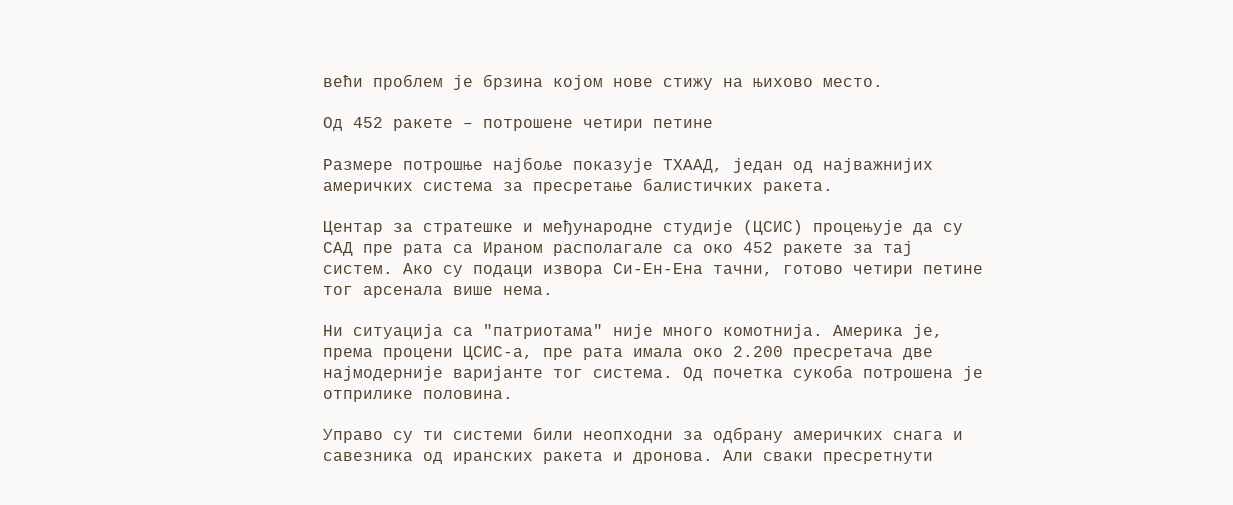већи проблем је брзина којом нове стижу на њихово место.

Од 452 ракете – потрошене четири петине

Размере потрошње најбоље показује ТХААД, један од најважнијих америчких система за пресретање балистичких ракета.

Центар за стратешке и међународне студије (ЦСИС) процењује да су САД пре рата са Ираном располагале са око 452 ракете за тај систем. Ако су подаци извора Си-Ен-Ена тачни, готово четири петине тог арсенала више нема.

Ни ситуација са "патриотама" није много комотнија. Америка је, према процени ЦСИС-а, пре рата имала око 2.200 пресретача две најмодерније варијанте тог система. Од почетка сукоба потрошена је отприлике половина.

Управо су ти системи били неопходни за одбрану америчких снага и савезника од иранских ракета и дронова. Али сваки пресретнути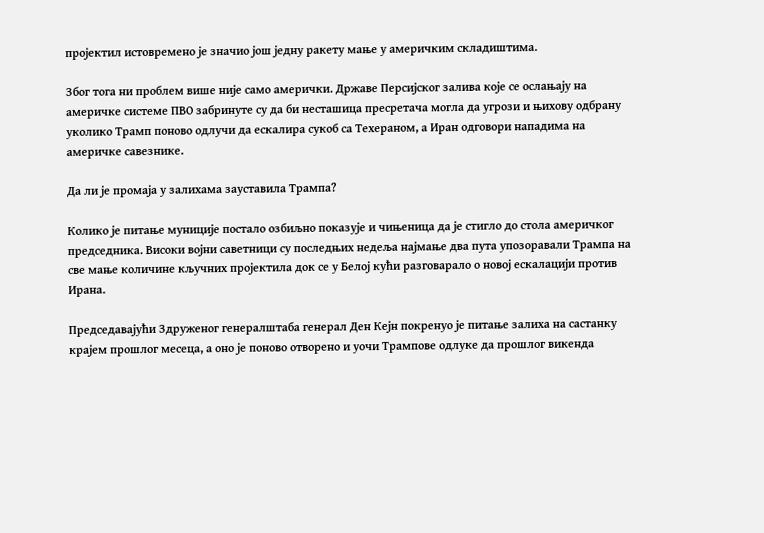пројектил истовремено је значио још једну ракету мање у америчким складиштима.

Због тога ни проблем више није само амерички. Државе Персијског залива које се ослањају на америчке системе ПВО забринуте су да би несташица пресретача могла да угрози и њихову одбрану уколико Трамп поново одлучи да ескалира сукоб са Техераном, а Иран одговори нападима на америчке савезнике.

Да ли је промаја у залихама зауставила Трампа?

Колико је питање муниције постало озбиљно показује и чињеница да је стигло до стола америчког председника. Високи војни саветници су последњих недеља најмање два пута упозоравали Трампа на све мање количине кључних пројектила док се у Белој кући разговарало о новој ескалацији против Ирана.

Председавајући Здруженог генералштаба генерал Ден Кејн покренуо је питање залиха на састанку крајем прошлог месеца, а оно је поново отворено и уочи Трампове одлуке да прошлог викенда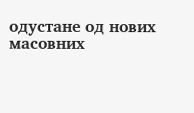одустане од нових масовних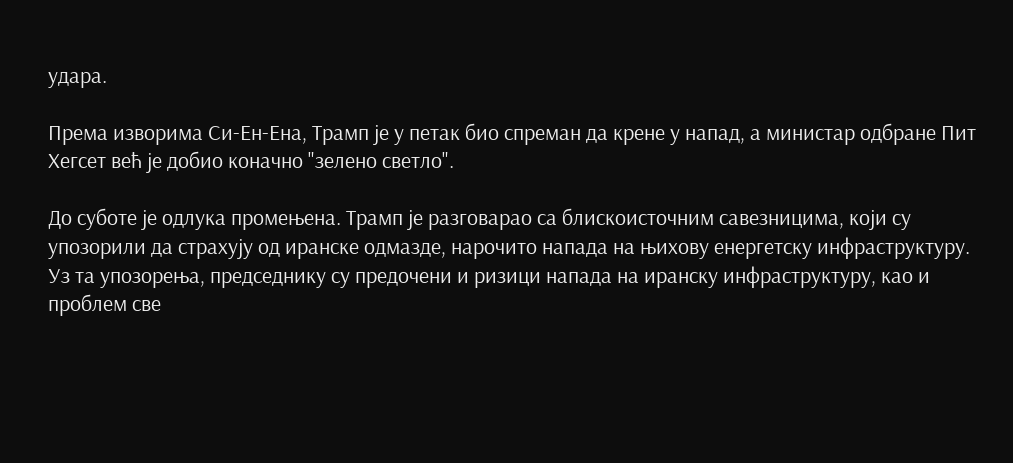удара.

Према изворима Си-Ен-Ена, Трамп је у петак био спреман да крене у напад, а министар одбране Пит Хегсет већ је добио коначно "зелено светло".

До суботе је одлука промењена. Трамп је разговарао са блискоисточним савезницима, који су упозорили да страхују од иранске одмазде, нарочито напада на њихову енергетску инфраструктуру. Уз та упозорења, председнику су предочени и ризици напада на иранску инфраструктуру, као и проблем све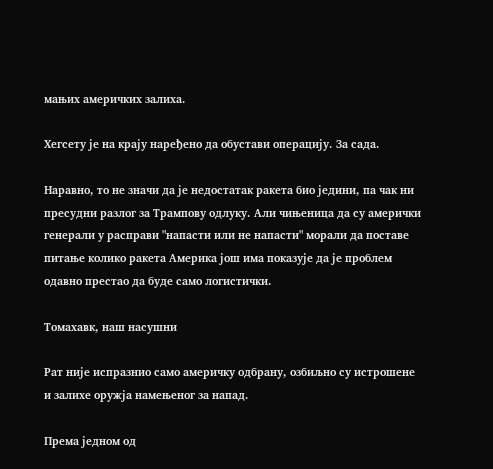мањих америчких залиха.

Хегсету је на крају наређено да обустави операцију. За сада.

Наравно, то не значи да је недостатак ракета био једини, па чак ни пресудни разлог за Трампову одлуку. Али чињеница да су амерички генерали у расправи "напасти или не напасти" морали да поставе питање колико ракета Америка још има показује да је проблем одавно престао да буде само логистички.

Томахавк, наш насушни

Рат није испразнио само америчку одбрану, озбиљно су истрошене и залихе оружја намењеног за напад.

Према једном од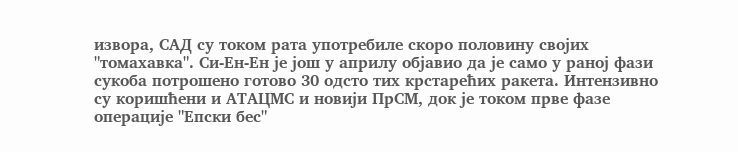извора, САД су током рата употребиле скоро половину својих "томахавка". Си-Ен-Ен је још у априлу објавио да је само у раној фази сукоба потрошено готово 30 одсто тих крстарећих ракета. Интензивно су коришћени и АТАЦМС и новији ПрСМ, док је током прве фазе операције "Епски бес"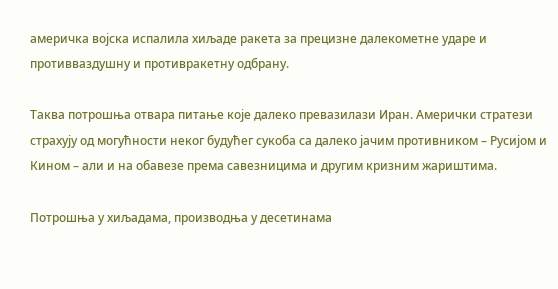америчка војска испалила хиљаде ракета за прецизне далекометне ударе и противваздушну и противракетну одбрану.

Таква потрошња отвара питање које далеко превазилази Иран. Амерички стратези страхују од могућности неког будућег сукоба са далеко јачим противником – Русијом и Кином – али и на обавезе према савезницима и другим кризним жариштима.

Потрошња у хиљадама, производња у десетинама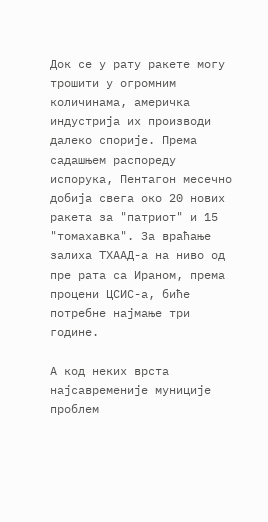Док се у рату ракете могу трошити у огромним количинама, америчка индустрија их производи далеко спорије. Према садашњем распореду испорука, Пентагон месечно добија свега око 20 нових ракета за "патриот" и 15 "томахавка". За враћање залиха ТХААД-а на ниво од пре рата са Ираном, према процени ЦСИС-а, биће потребне најмање три године.

А код неких врста најсавременије муниције проблем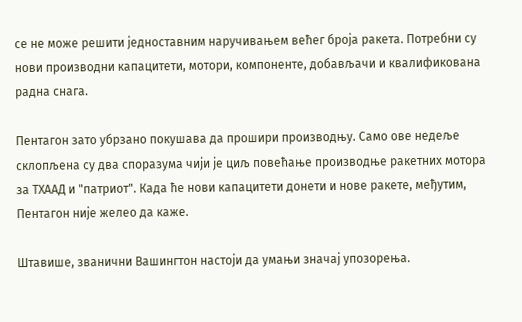се не може решити једноставним наручивањем већег броја ракета. Потребни су нови производни капацитети, мотори, компоненте, добављачи и квалификована радна снага.

Пентагон зато убрзано покушава да прошири производњу. Само ове недеље склопљена су два споразума чији је циљ повећање производње ракетних мотора за ТХААД и "патриот". Када ће нови капацитети донети и нове ракете, међутим, Пентагон није желео да каже.

Штавише, званични Вашингтон настоји да умањи значај упозорења.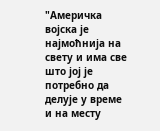"Америчка војска је најмоћнија на свету и има све што јој је потребно да делује у време и на месту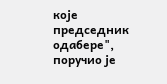које председник одабере", поручио је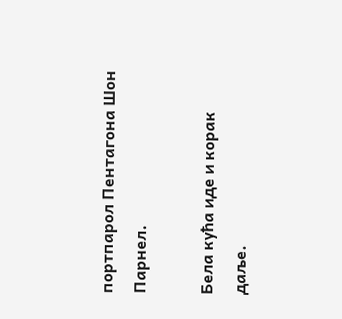портпарол Пентагона Шон Парнел.

Бела кућа иде и корак даље.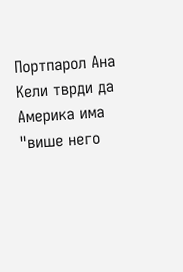Портпарол Ана Кели тврди да Америка има "више него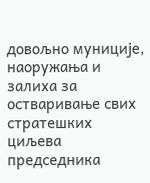довољно муниције, наоружања и залиха за остваривање свих стратешких циљева председника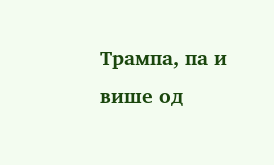Трампа, па и више од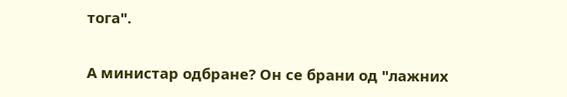тога".

А министар одбране? Он се брани од "лажних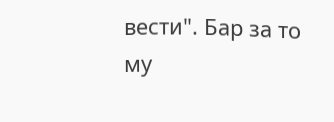вести". Бар за то му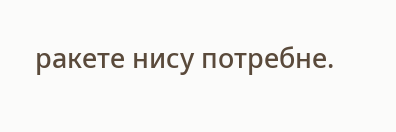ракете нису потребне.